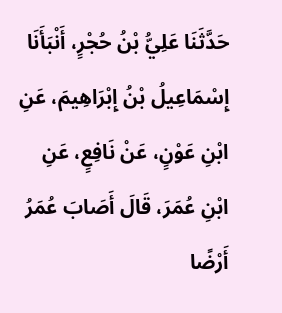حَدَّثَنَا عَلِيُّ بْنُ حُجْرٍ، أَنْبَأَنَا إِسْمَاعِيلُ بْنُ إِبْرَاهِيمَ، عَنِ ابْنِ عَوْنٍ، عَنْ نَافِعٍ، عَنِ ابْنِ عُمَرَ، قَالَ أَصَابَ عُمَرُ أَرْضًا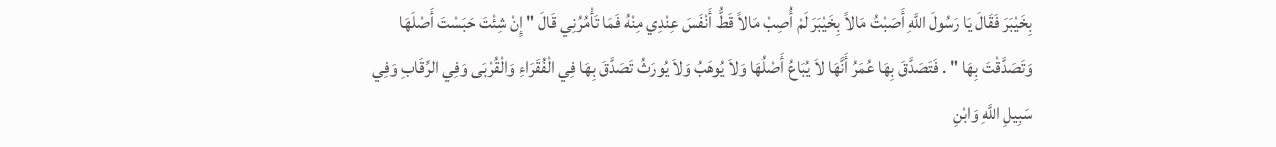بِخَيْبَرَ فَقَالَ يَا رَسُولَ اللَّهِ أَصَبْتُ مَالاً بِخَيْبَرَ لَمْ أُصِبْ مَالاً قَطُّ أَنْفَسَ عِنْدِي مِنْهُ فَمَا تَأْمُرُنِي قَالَ " إِنْ شِئْتَ حَبَسْتَ أَصْلَهَا وَتَصَدَّقْتَ بِهَا " . فَتَصَدَّقَ بِهَا عُمَرُ أَنَّهَا لاَ يُبَاعُ أَصْلُهَا وَلاَ يُوهَبُ وَلاَ يُورَثُ تَصَدَّقَ بِهَا فِي الْفُقَرَاءِ وَالْقُرْبَى وَفِي الرِّقَابِ وَفِي سَبِيلِ اللَّهِ وَابْنِ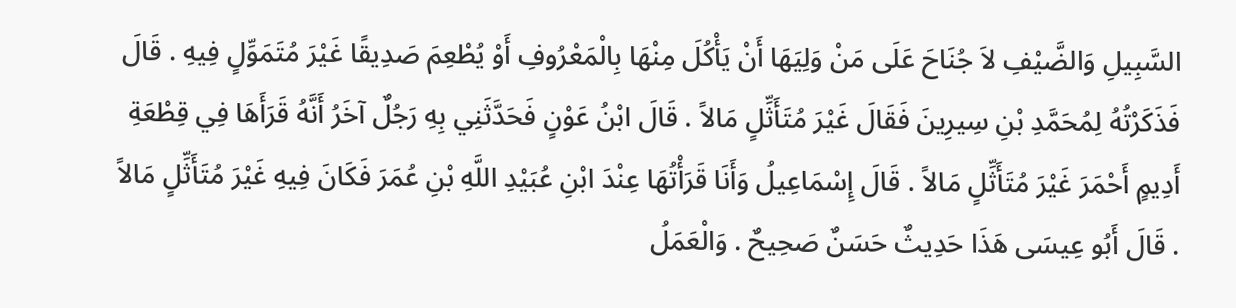السَّبِيلِ وَالضَّيْفِ لاَ جُنَاحَ عَلَى مَنْ وَلِيَهَا أَنْ يَأْكُلَ مِنْهَا بِالْمَعْرُوفِ أَوْ يُطْعِمَ صَدِيقًا غَيْرَ مُتَمَوِّلٍ فِيهِ . قَالَ فَذَكَرْتُهُ لِمُحَمَّدِ بْنِ سِيرِينَ فَقَالَ غَيْرَ مُتَأَثِّلٍ مَالاً . قَالَ ابْنُ عَوْنٍ فَحَدَّثَنِي بِهِ رَجُلٌ آخَرُ أَنَّهُ قَرَأَهَا فِي قِطْعَةِ أَدِيمٍ أَحْمَرَ غَيْرَ مُتَأَثِّلٍ مَالاً . قَالَ إِسْمَاعِيلُ وَأَنَا قَرَأْتُهَا عِنْدَ ابْنِ عُبَيْدِ اللَّهِ بْنِ عُمَرَ فَكَانَ فِيهِ غَيْرَ مُتَأَثِّلٍ مَالاً . قَالَ أَبُو عِيسَى هَذَا حَدِيثٌ حَسَنٌ صَحِيحٌ . وَالْعَمَلُ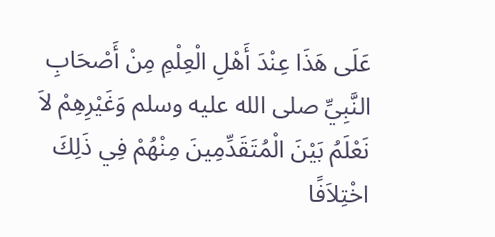عَلَى هَذَا عِنْدَ أَهْلِ الْعِلْمِ مِنْ أَصْحَابِ النَّبِيِّ صلى الله عليه وسلم وَغَيْرِهِمْ لاَ نَعْلَمُ بَيْنَ الْمُتَقَدِّمِينَ مِنْهُمْ فِي ذَلِكَ اخْتِلاَفًا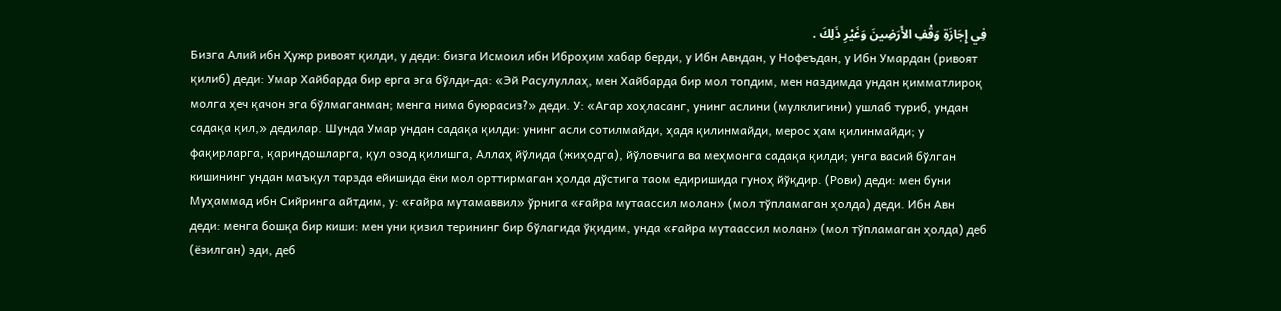فِي إِجَازَةِ وَقْفِ الأَرَضِينَ وَغَيْرِ ذَلِكَ .
Бизга Алий ибн Ҳужр ривоят қилди, у деди: бизга Исмоил ибн Иброҳим хабар берди, у Ибн Авндан, у Нофеъдан, у Ибн Умардан (ривоят қилиб) деди: Умар Хайбарда бир ерга эга бўлди-да: «Эй Расулуллаҳ, мен Хайбарда бир мол топдим, мен наздимда ундан қимматлироқ молга ҳеч қачон эга бўлмаганман; менга нима буюрасиз?» деди. У: «Агар хоҳласанг, унинг аслини (мулклигини) ушлаб туриб, ундан садақа қил,» дедилар. Шунда Умар ундан садақа қилди: унинг асли сотилмайди, ҳадя қилинмайди, мерос ҳам қилинмайди; у фақирларга, қариндошларга, қул озод қилишга, Аллаҳ йўлида (жиҳодга), йўловчига ва меҳмонга садақа қилди; унга васий бўлган кишининг ундан маъқул тарзда ейишида ёки мол орттирмаган ҳолда дўстига таом едиришида гуноҳ йўқдир. (Рови) деди: мен буни Муҳаммад ибн Сийринга айтдим, у: «ғайра мутамаввил» ўрнига «ғайра мутаассил молан» (мол тўпламаган ҳолда) деди. Ибн Авн деди: менга бошқа бир киши: мен уни қизил терининг бир бўлагида ўқидим, унда «ғайра мутаассил молан» (мол тўпламаган ҳолда) деб (ёзилган) эди, деб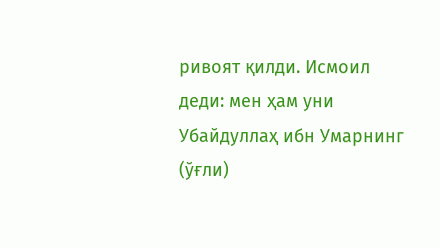ривоят қилди. Исмоил деди: мен ҳам уни Убайдуллаҳ ибн Умарнинг (ўғли)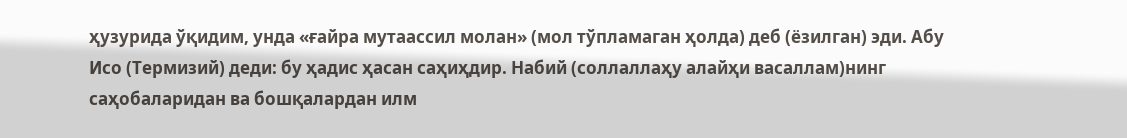ҳузурида ўқидим, унда «ғайра мутаассил молан» (мол тўпламаган ҳолда) деб (ёзилган) эди. Абу Исо (Термизий) деди: бу ҳадис ҳасан саҳиҳдир. Набий (соллаллаҳу алайҳи васаллам)нинг саҳобаларидан ва бошқалардан илм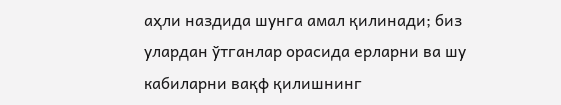аҳли наздида шунга амал қилинади; биз улардан ўтганлар орасида ерларни ва шу кабиларни вақф қилишнинг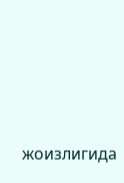жоизлигида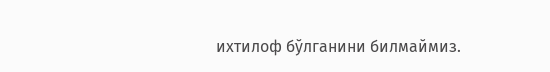ихтилоф бўлганини билмаймиз.